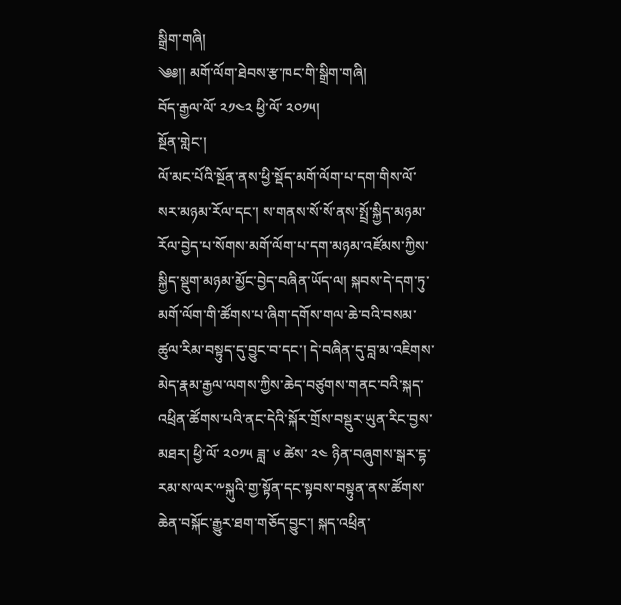སྒྲིག་གཞི།
༄༅།། མགོ་ལོག་ཐེབས་རྩ་ཁང་གི་སྒྲིག་གཞི།
བོད་རྒྱལ་ལོ་ ༢༡༤༢ ཕྱི་ལོ་ ༢༠༡༥།
སྔོན་གླེང་།
ལོ་མང་པོའི་སྔོན་ནས་ཕྱི་སྡོད་མགོ་ལོག་པ་དག་གིས་ལོ་སར་མཉམ་རོལ་དང་། ས་གནས་སོ་སོ་ནས་སྤྲོ་སྐྱིད་མཉམ་རོལ་བྱེད་པ་སོགས་མགོ་ལོག་པ་དག་མཉམ་འཛོམས་ཀྱིས་སྐྱིད་སྡུག་མཉམ་མྱོང་བྱེད་བཞིན་ཡོད་ལ། སྐབས་དེ་དག་ཏུ་མགོ་ལོག་གི་ཚོགས་པ་ཞིག་དགོས་གལ་ཆེ་བའི་བསམ་ཚུལ་རིམ་བསྟུད་དུ་བྱུང་བ་དང་། དེ་བཞིན་དུ་བླ་མ་འཇིགས་མེད་རྣམ་རྒྱལ་ལགས་ཀྱིས་ཆེད་བཙུགས་གནང་བའི་སྐད་འཕྲིན་ཚོགས་པའི་ནང་དེའི་སྐོར་གྲོས་བསྡུར་ཡུན་རིང་བྱས་མཐར། ཕྱི་ལོ་ ༢༠༡༥ ཟླ་ ༦ ཚེས་ ༢༤ ཉིན་བཞུགས་སྒར་དྷ་རམ་ས་ལར་༸སྐུའི་གྱ་སྟོན་དང་སྟབས་བསྟུན་ནས་ཚོགས་ཆེན་བསྐོང་རྒྱུར་ཐག་གཅོད་བྱུང་། སྐད་འཕྲིན་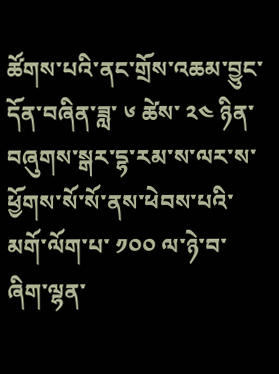ཚོགས་པའི་ནང་གྲོས་འཆམ་བྱུང་དོན་བཞིན་ཟླ་ ༦ ཚེས་ ༢༤ ཉིན་བཞུགས་སྒར་དྷ་རམ་ས་ལར་ས་ཕྱོགས་སོ་སོ་ནས་ཕེབས་པའི་མགོ་ལོག་པ་ ༡༠༠ ལ་ཉེ་བ་ཞིག་ལྷན་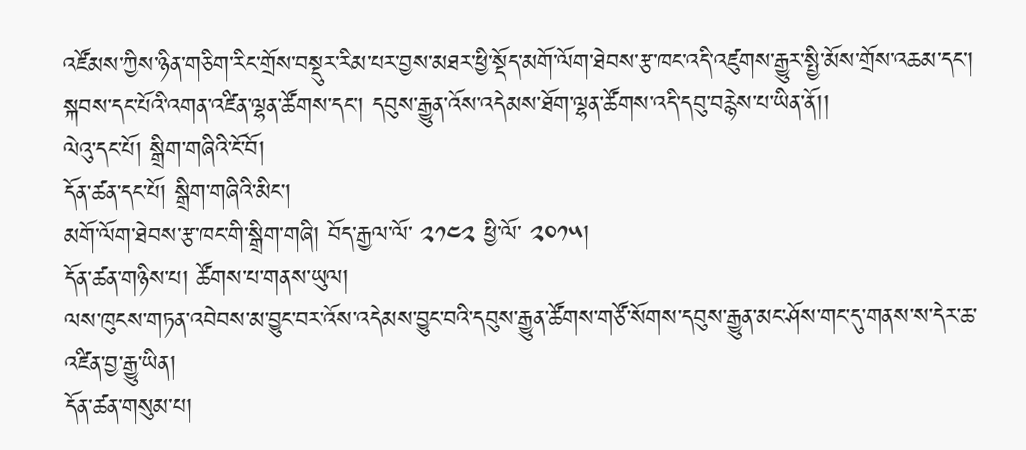འཛོམས་ཀྱིས་ཉིན་གཅིག་རིང་གྲོས་བསྡུར་རིམ་པར་བྱས་མཐར་ཕྱི་སྡོད་མགོ་ལོག་ཐེབས་རྩ་ཁང་འདི་འཛུགས་རྒྱུར་སྤྱི་མོས་གྲོས་འཆམ་དང་། སྐབས་དང་པོའི་འགན་འཛིན་ལྷན་ཚོགས་དང་། དབུས་རྒྱུན་འོས་འདེམས་ཐོག་ལྷན་ཚོགས་འདི་དབུ་བརྙེས་པ་ཡིན་ནོ།།
ལེའུ་དང་པོ། སྒྲིག་གཞིའི་ངོ་བོ།
དོན་ཚན་དང་པོ། སྒྲིག་གཞིའི་མིང་།
མགོ་ལོག་ཐེབས་རྩ་ཁང་གི་སྒྲིག་གཞི། བོད་རྒྱལ་ལོ་ ༢༡༤༢ ཕྱི་ལོ་ ༢༠༡༥།
དོན་ཚན་གཉིས་པ། ཚོགས་པ་གནས་ཡུལ།
ལས་ཁུངས་གཏན་འབེབས་མ་བྱུང་བར་འོས་འདེམས་བྱུང་བའི་དབུས་རྒྱུན་ཚོགས་གཙོ་སོགས་དབུས་རྒྱུན་མང་ཤོས་གང་དུ་གནས་ས་དེར་ཆ་འཛིན་བྱ་རྒྱུ་ཡིན།
དོན་ཚན་གསུམ་པ།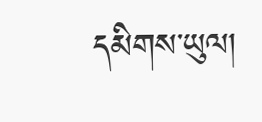དམིགས་ཡུལ།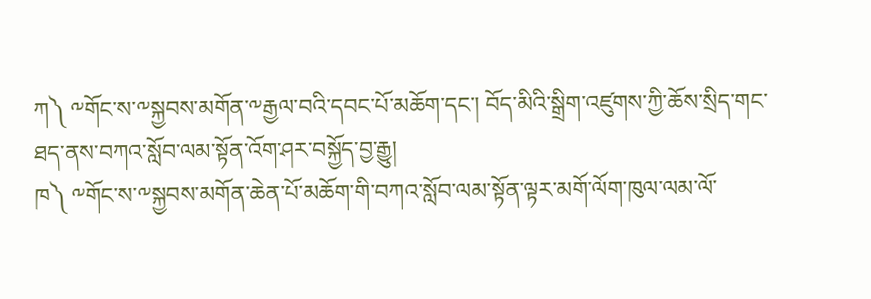ཀ༽ ༸གོང་ས་༸སྐྱབས་མགོན་༸རྒྱལ་བའི་དབང་པོ་མཆོག་དང་། བོད་མིའི་སྒྲིག་འཛུགས་ཀྱི་ཆོས་སྲིད་གང་ཐད་ནས་བཀའ་སློབ་ལམ་སྟོན་འོག་ཤར་བསྐྱོད་བྱ་རྒྱུ།
ཁ༽ ༸གོང་ས་༸སྐྱབས་མགོན་ཆེན་པོ་མཆོག་གི་བཀའ་སློབ་ལམ་སྟོན་ལྟར་མགོ་ལོག་ཁུལ་ལམ་ལོ་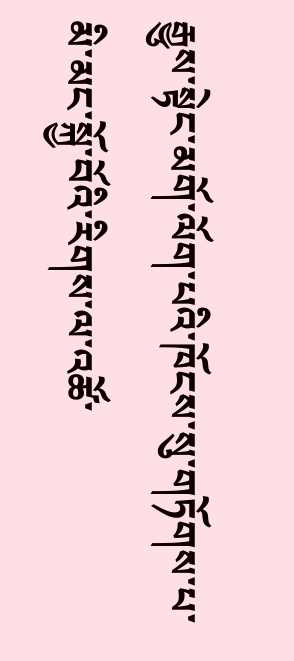རྒྱུས་སྟེང་མགོ་ལོག་པའི་ཁོངས་སུ་གཏོགས་པ་མི་མང་སྐྱོ་བོའི་རིགས་ལ་འཚོ་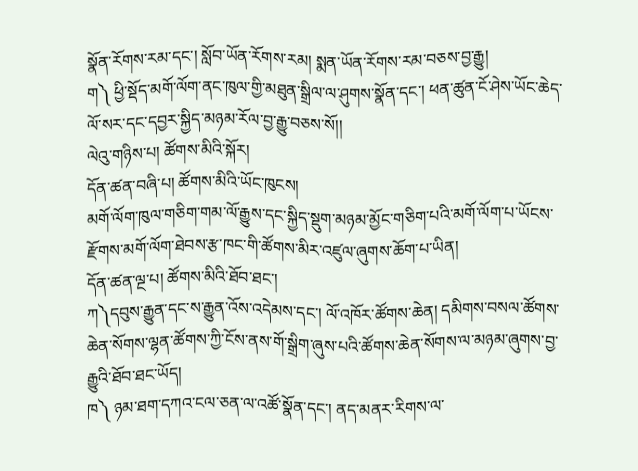སྣོན་རོགས་རམ་དང་། སློབ་ཡོན་རོགས་རམ། སྨན་ཡོན་རོགས་རམ་བཅས་བྱ་རྒྱུ།
ག༽ ཕྱི་སྡོད་མགོ་ལོག་ནང་ཁུལ་གྱི་མཐུན་སྒྲིལ་ལ་ཤུགས་སྣོན་དང་། ཕན་ཚུན་ངོ་ཤེས་ཡོང་ཆེད་ལོ་སར་དང་དབྱར་སྐྱིད་མཉམ་རོལ་བྱ་རྒྱུ་བཅས་སོ།།
ལེའུ་གཉིས་པ། ཚོགས་མིའི་སྐོར།
དོན་ཚན་བཞི་པ། ཚོགས་མིའི་ཡོང་ཁུངས།
མགོ་ལོག་ཁུལ་གཅིག་གམ་ལོ་རྒྱུས་དང་སྐྱིད་སྡུག་མཉམ་མྱོང་གཅིག་པའི་མགོ་ལོག་པ་ཡོངས་རྫོགས་མགོ་ལོག་ཐེབས་རྩ་ཁང་གི་ཚོགས་མིར་འཛུལ་ཞུགས་ཆོག་པ་ཡིན།
དོན་ཚན་ལྔ་པ། ཚོགས་མིའི་ཐོབ་ཐང་།
ཀ༽དབུས་རྒྱུན་དང་ས་རྒྱུན་འོས་འདེམས་དང་། ལོ་འཁོར་ཚོགས་ཆེན། དམིགས་བསལ་ཚོགས་ཆེན་སོགས་ལྷན་ཚོགས་ཀྱི་ངོས་ནས་གོ་སྒྲིག་ཞུས་པའི་ཚོགས་ཆེན་སོགས་ལ་མཉམ་ཞུགས་བྱ་རྒྱུའི་ཐོབ་ཐང་ཡོད།
ཁ༽ ཉམ་ཐག་དཀའ་ངལ་ཅན་ལ་འཚོ་སྣོན་དང་། ནད་མནར་རིགས་ལ་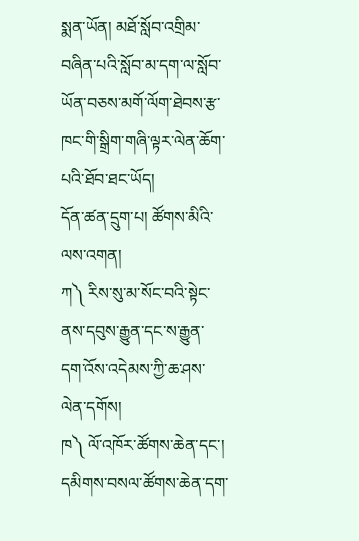སྨན་ཡོན། མཐོ་སློབ་འགྲིམ་བཞིན་པའི་སློབ་མ་དག་ལ་སློབ་ཡོན་བཅས་མགོ་ལོག་ཐེབས་རྩ་ཁང་གི་སྒྲིག་གཞི་ལྟར་ལེན་ཆོག་པའི་ཐོབ་ཐང་ཡོད།
དོན་ཚན་དྲུག་པ། ཚོགས་མིའི་ལས་འགན།
ཀ༽ རིས་སུ་མ་སོང་བའི་སྟེང་ནས་དབུས་རྒྱུན་དང་ས་རྒྱུན་དག་འོས་འདེམས་ཀྱི་ཆ་ཤས་ལེན་དགོས།
ཁ༽ ལོ་འཁོར་ཚོགས་ཆེན་དང་། དམིགས་བསལ་ཚོགས་ཆེན་དག་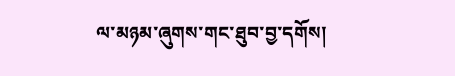ལ་མཉམ་ཞུགས་གང་ཐུབ་བྱ་དགོས།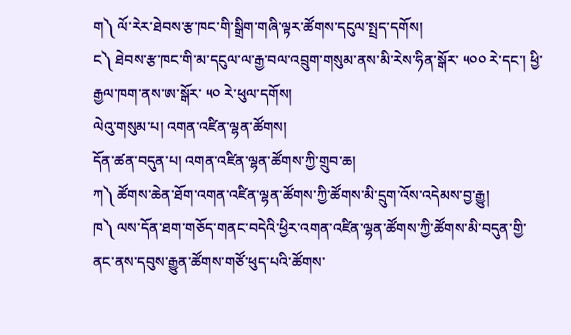ག༽ ལོ་རེར་ཐེབས་རྩ་ཁང་གི་སྒྲིག་གཞི་ལྟར་ཚོགས་དངུལ་སྤྲད་དགོས།
ང༽ ཐེབས་རྩ་ཁང་གི་མ་དངུལ་ལ་རྒྱ་བལ་འབྲུག་གསུམ་ནས་མི་རེས་ཧིན་སྒོར་ ༥༠༠ རེ་དང་། ཕྱི་རྒྱལ་ཁག་ནས་ཨ་སྒོར་ ༥༠ རེ་ཕུལ་དགོས།
ལེའུ་གསུམ་པ། འགན་འཛིན་ལྷན་ཚོགས།
དོན་ཚན་བདུན་པ། འགན་འཛིན་ལྷན་ཚོགས་ཀྱི་གྲུབ་ཆ།
ཀ༽ ཚོགས་ཆེན་ཐོག་འགན་འཛིན་ལྷན་ཚོགས་ཀྱི་ཚོགས་མི་དྲུག་འོས་འདེམས་བྱ་རྒྱུ།
ཁ༽ ལས་དོན་ཐག་གཅོད་གནང་བདེའི་ཕྱིར་འགན་འཛིན་ལྷན་ཚོགས་ཀྱི་ཚོགས་མི་བདུན་གྱི་ནང་ནས་དབུས་རྒྱུན་ཚོགས་གཙོ་ཕུད་པའི་ཚོགས་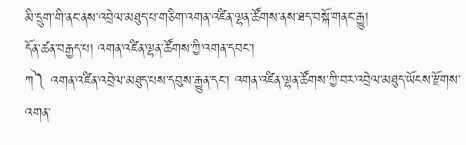མི་དྲུག་གི་ནང་ནས་འབྲེལ་མཐུད་པ་གཅིག་འགན་འཛིན་ལྷན་ཚོགས་ནས་ཐད་བསྐོ་གནང་རྒྱུ།
དོན་ཚན་བརྒྱད་པ། འགན་འཛིན་ལྷན་ཚོགས་ཀྱི་འགན་དབང་།
ཀ༽ འགན་འཛིན་འབྲེལ་མཐུད་པས་དབུས་རྒྱུན་དང་། འགན་འཛིན་ལྷན་ཚོགས་ཀྱི་བར་འབྲེལ་མཐུད་ཡོངས་རྫོགས་འགན་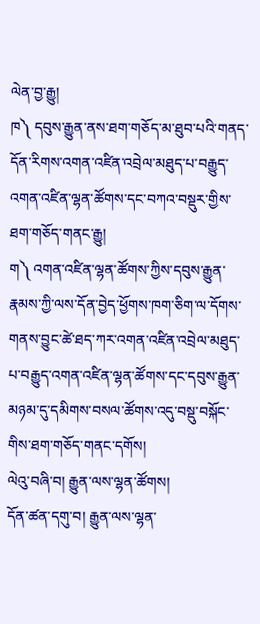ལེན་བྱ་རྒྱུ།
ཁ༽ དབུས་རྒྱུན་ནས་ཐག་གཅོད་མ་ཐུབ་པའི་གནད་དོན་རིགས་འགན་འཛིན་འབྲེལ་མཐུད་པ་བརྒྱུད་འགན་འཛིན་ལྷན་ཚོགས་དང་བཀའ་བསྡུར་གྱིས་ཐག་གཅོད་གནང་རྒྱུ།
ག༽ འགན་འཛིན་ལྷན་ཚོགས་ཀྱིས་དབུས་རྒྱུན་རྣམས་ཀྱི་ལས་དོན་བྱེད་ཕྱོགས་ཁག་ཅིག་ལ་དོགས་གནས་བྱུང་ཚེ་ཐད་ཀར་འགན་འཛིན་འབྲེལ་མཐུད་པ་བརྒྱུད་འགན་འཛིན་ལྷན་ཚོགས་དང་དབུས་རྒྱུན་མཉམ་དུ་དམིགས་བསལ་ཚོགས་འདུ་བསྡུ་བསྐོང་གིས་ཐག་གཅོད་གནང་དགོས།
ལེའུ་བཞི་བ། རྒྱུན་ལས་ལྷན་ཚོགས།
དོན་ཚན་དགུ་བ། རྒྱུན་ལས་ལྷན་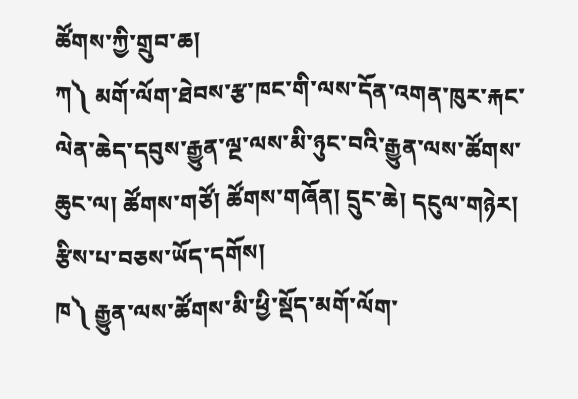ཚོགས་ཀྱི་གྲུབ་ཆ།
ཀ༽ མགོ་ལོག་ཐེབས་རྩ་ཁང་གི་ལས་དོན་འགན་ཁུར་རྐང་ལེན་ཆེད་དབུས་རྒྱུན་ལྔ་ལས་མི་ཉུང་བའི་རྒྱུན་ལས་ཚོགས་ཆུང་ལ། ཚོགས་གཙོ། ཚོགས་གཞོན། དྲུང་ཆེ། དངུལ་གཉེར། རྩིས་པ་བཅས་ཡོད་དགོས།
ཁ༽ རྒྱུན་ལས་ཚོགས་མི་ཕྱི་སྡོད་མགོ་ལོག་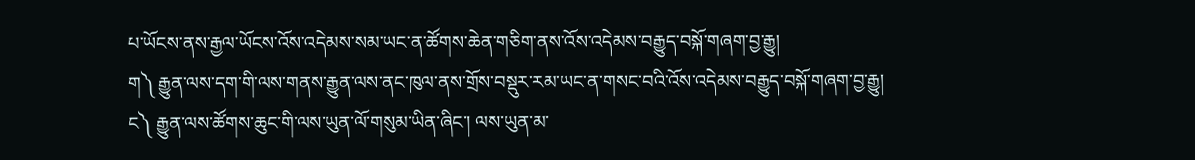པ་ཡོངས་ནས་རྒྱལ་ཡོངས་འོས་འདེམས་སམ་ཡང་ན་ཚོགས་ཆེན་གཅིག་ནས་འོས་འདེམས་བརྒྱུད་བསྐོ་གཞག་བྱ་རྒྱུ།
ག༽ རྒྱུན་ལས་དག་གི་ལས་གནས་རྒྱུན་ལས་ནང་ཁུལ་ནས་གྲོས་བསྡུར་རམ་ཡང་ན་གསང་བའི་འོས་འདེམས་བརྒྱུད་བསྐོ་གཞག་བྱ་རྒྱུ།
ང༽ རྒྱུན་ལས་ཚོགས་ཆུང་གི་ལས་ཡུན་ལོ་གསུམ་ཡིན་ཞིང་། ལས་ཡུན་མ་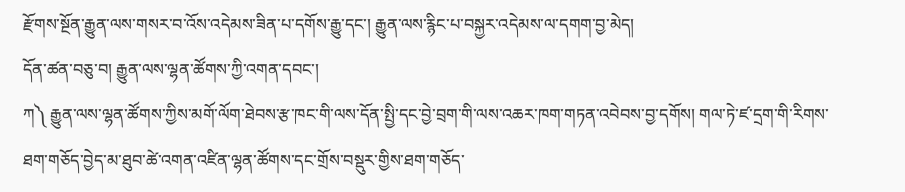རྫོགས་སྔོན་རྒྱུན་ལས་གསར་བ་འོས་འདེམས་ཟིན་པ་དགོས་རྒྱུ་དང་། རྒྱུན་ལས་རྙིང་པ་བསྐྱར་འདེམས་ལ་དགག་བྱ་མེད།
དོན་ཚན་བཅུ་བ། རྒྱུན་ལས་ལྷན་ཚོགས་ཀྱི་འགན་དབང་།
ཀ༽ རྒྱུན་ལས་ལྷན་ཚོགས་ཀྱིས་མགོ་ལོག་ཐེབས་རྩ་ཁང་གི་ལས་དོན་སྤྱི་དང་བྱེ་བྲག་གི་ལས་འཆར་ཁག་གཏན་འབེབས་བྱ་དགོས། གལ་ཏེ་ཛ་དྲག་གི་རིགས་ཐག་གཅོད་བྱེད་མ་ཐུབ་ཚེ་འགན་འཛིན་ལྷན་ཚོགས་དང་གྲོས་བསྡུར་གྱིས་ཐག་གཅོད་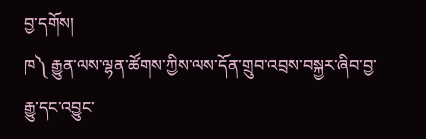བྱ་དགོས།
ཁ༽ རྒྱུན་ལས་ལྷན་ཚོགས་ཀྱིས་ལས་དོན་གྲུབ་འབྲས་བསྐྱར་ཞིབ་བྱ་རྒྱུ་དང་འབྱུང་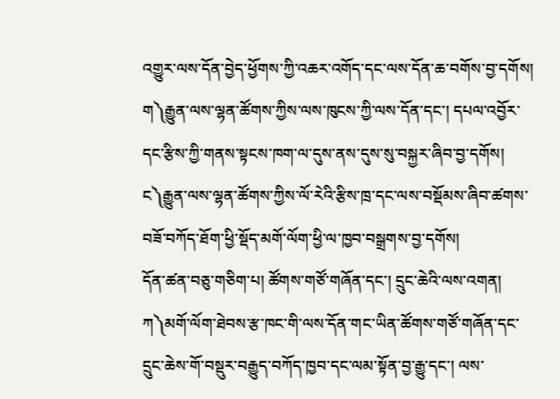འགྱུར་ལས་དོན་བྱེད་ཕྱོགས་ཀྱི་འཆར་འགོད་དང་ལས་དོན་ཆ་བགོས་བྱ་དགོས།
ག༽རྒྱུན་ལས་ལྷན་ཚོགས་ཀྱིས་ལས་ཁུངས་ཀྱི་ལས་དོན་དང་། དཔལ་འབྱོར་དང་རྩིས་ཀྱི་གནས་སྟངས་ཁག་ལ་དུས་ནས་དུས་སུ་བསྐྱར་ཞིབ་བྱ་དགོས།
ང༽རྒྱུན་ལས་ལྷན་ཚོགས་ཀྱིས་ལོ་རེའི་རྩིས་ཁྲ་དང་ལས་བསྡོམས་ཞིབ་ཚགས་བཟོ་བཀོད་ཐོག་ཕྱི་སྡོད་མགོ་ལོག་ཕྱི་ལ་ཁྱབ་བསྒྲགས་བྱ་དགོས།
དོན་ཚན་བཅུ་གཅིག་པ། ཚོགས་གཙོ་གཞོན་དང་། དྲུང་ཆེའི་ལས་འགན།
ཀ༽མགོ་ལོག་ཐེབས་རྩ་ཁང་གི་ལས་དོན་གང་ཡིན་ཚོགས་གཙོ་གཞོན་དང་དྲུང་ཆེས་གོ་བསྡུར་བརྒྱུད་བཀོད་ཁྱབ་དང་ལམ་སྟོན་བྱ་རྒྱུ་དང་། ལས་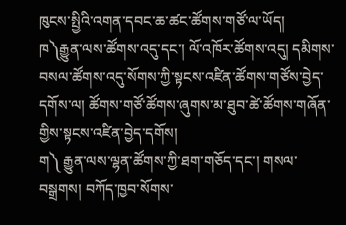ཁུངས་སྤྱིའི་འགན་དབང་ཆ་ཚང་ཚོགས་གཙོ་ལ་ཡོད།
ཁ༽རྒྱུན་ལས་ཚོགས་འདུ་དང་། ལོ་འཁོར་ཚོགས་འདུ། དམིགས་བསལ་ཚོགས་འདུ་སོགས་ཀྱི་སྟངས་འཛིན་ཚོགས་གཙོས་བྱེད་དགོས་ལ། ཚོགས་གཙོ་ཚོགས་ཞུགས་མ་ཐུབ་ཚེ་ཚོགས་གཞོན་གྱིས་སྟངས་འཛིན་བྱེད་དགོས།
ག༽ རྒྱུན་ལས་ལྷན་ཚོགས་ཀྱི་ཐག་གཅོད་དང་། གསལ་བསྒྲགས། བཀོད་ཁྱབ་སོགས་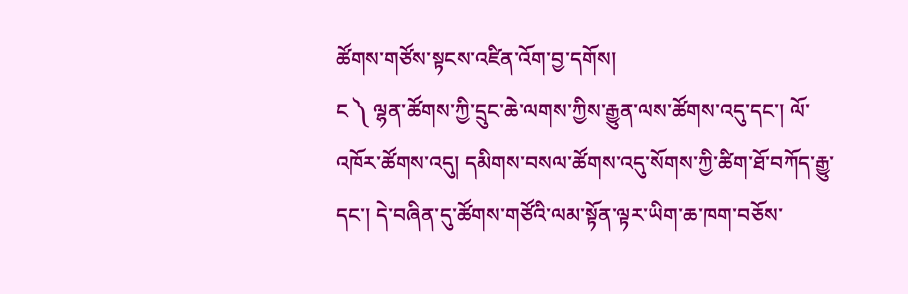ཚོགས་གཙོས་སྟངས་འཛིན་འོག་བྱ་དགོས།
ང ༽ ལྷན་ཚོགས་ཀྱི་དྲུང་ཆེ་ལགས་ཀྱིས་རྒྱུན་ལས་ཚོགས་འདུ་དང་། ལོ་འཁོར་ཚོགས་འདུ། དམིགས་བསལ་ཚོགས་འདུ་སོགས་ཀྱི་ཚིག་ཐོ་བཀོད་རྒྱུ་དང་། དེ་བཞིན་དུ་ཚོགས་གཙོའི་ལམ་སྟོན་ལྟར་ཡིག་ཆ་ཁག་བཅོས་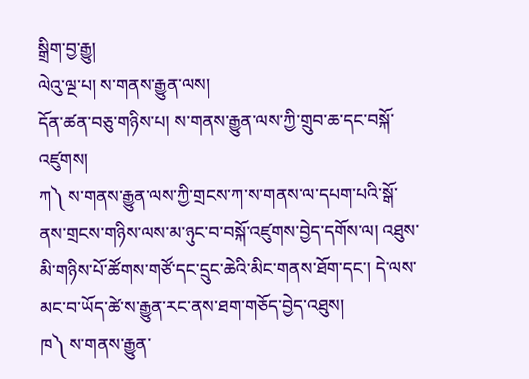སྒྲིག་བྱ་རྒྱུ།
ལེའུ་ལྔ་པ། ས་གནས་རྒྱུན་ལས།
དོན་ཚན་བཅུ་གཉིས་པ། ས་གནས་རྒྱུན་ལས་ཀྱི་གྲུབ་ཆ་དང་བསྐོ་འཛུགས།
ཀ༽ ས་གནས་རྒྱུན་ལས་ཀྱི་གྲངས་ཀ་ས་གནས་ལ་དཔག་པའི་སྒོ་ནས་གྲངས་གཉིས་ལས་མ་ཉུང་བ་བསྐོ་འཛུགས་བྱེད་དགོས་ལ། འཐུས་མི་གཉིས་པོ་ཚོགས་གཙོ་དང་དྲུང་ཆེའི་མིང་གནས་ཐོག་དང་། དེ་ལས་མང་བ་ཡོད་ཚེ་ས་རྒྱུན་རང་ནས་ཐག་གཅོད་བྱེད་འཐུས།
ཁ༽ ས་གནས་རྒྱུན་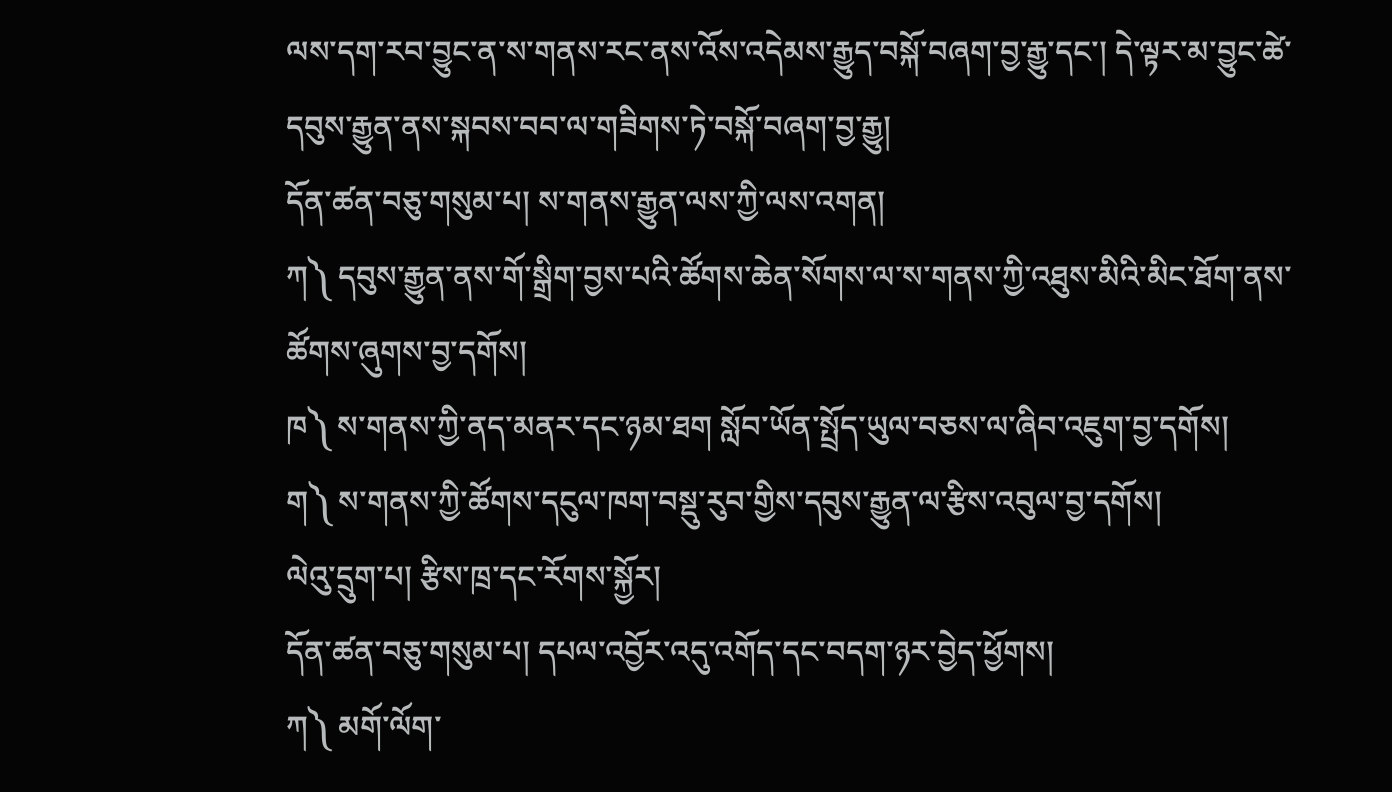ལས་དག་རབ་བྱུང་ན་ས་གནས་རང་ནས་འོས་འདེམས་རྒྱུད་བསྐོ་བཞག་བྱ་རྒྱུ་དང་། དེ་ལྟར་མ་བྱུང་ཚེ་དབུས་རྒྱུན་ནས་སྐབས་བབ་ལ་གཟིགས་ཏེ་བསྐོ་བཞག་བྱ་རྒྱུ།
དོན་ཚན་བཅུ་གསུམ་པ། ས་གནས་རྒྱུན་ལས་ཀྱི་ལས་འགན།
ཀ༽ དབུས་རྒྱུན་ནས་གོ་སྒྲིག་བྱས་པའི་ཚོགས་ཆེན་སོགས་ལ་ས་གནས་ཀྱི་འཐུས་མིའི་མིང་ཐོག་ནས་ཚོགས་ཞུགས་བྱ་དགོས།
ཁ༽ ས་གནས་ཀྱི་ནད་མནར་དང་ཉམ་ཐག སློབ་ཡོན་སྤྲོད་ཡུལ་བཅས་ལ་ཞིབ་འཇུག་བྱ་དགོས།
ག༽ ས་གནས་ཀྱི་ཚོགས་དངུལ་ཁག་བསྡུ་རུབ་གྱིས་དབུས་རྒྱུན་ལ་རྩིས་འབུལ་བྱ་དགོས།
ལེའུ་དྲུག་པ། རྩིས་ཁྲ་དང་རོགས་སྐྱོར།
དོན་ཚན་བཅུ་གསུམ་པ། དཔལ་འབྱོར་འདུ་འགོད་དང་བདག་ཉར་བྱེད་ཕྱོགས།
ཀ༽ མགོ་ལོག་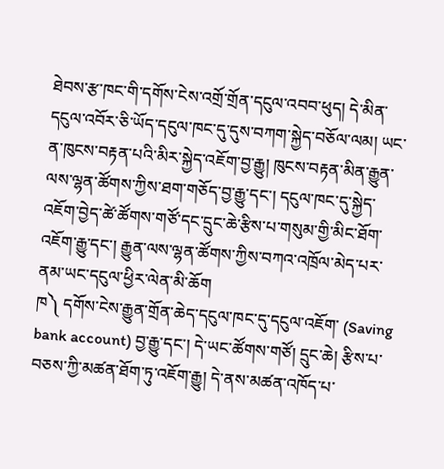ཐེབས་རྩ་ཁང་གི་དགོས་ངེས་འགྲོ་གྲོན་དངུལ་འབབ་ཕུད། དེ་མིན་དངུལ་འབོར་ཅི་ཡོད་དངུལ་ཁང་དུ་དུས་བཀག་སྐྱེད་བཅོལ་ལམ། ཡང་ན་ཁུངས་བརྟན་པའི་མིར་སྐྱེད་འཇོག་བྱ་རྒྱུ། ཁུངས་བརྟན་མིན་རྒྱུན་ལས་ལྷན་ཚོགས་ཀྱིས་ཐག་གཅོད་བྱ་རྒྱུ་དང་། དངུལ་ཁང་དུ་སྐྱེད་འཇོག་བྱེད་ཚེ་ཚོགས་གཙོ་དང་དྲུང་ཆེ་རྩིས་པ་གསུམ་གྱི་མིང་ཐོག་འཇོག་རྒྱུ་དང་། རྒྱུན་ལས་ལྷན་ཚོགས་ཀྱིས་བཀའ་འཁྲོལ་མེད་པར་ནམ་ཡང་དངུལ་ཕྱིར་ལེན་མི་ཆོག
ཁ༽ དགོས་ངེས་རྒྱུན་གྲོན་ཆེད་དངུལ་ཁང་དུ་དངུལ་འཇོག་ (Saving bank account) བྱ་རྒྱུ་དང་། དེ་ཡང་ཚོགས་གཙོ། དྲུང་ཆེ། རྩིས་པ་བཅས་ཀྱི་མཚན་ཐོག་ཏུ་འཇོག་རྒྱུ། དེ་ནས་མཚན་འཁོད་པ་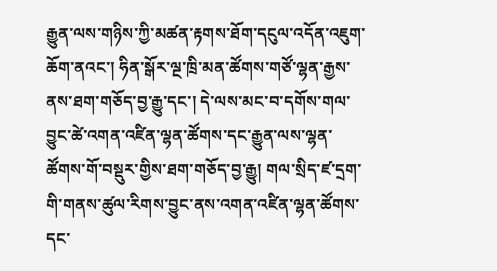རྒྱུན་ལས་གཉིས་ཀྱི་མཚན་རྟགས་ཐོག་དངུལ་འདོན་འཇུག་ཆོག་ནའང་། ཧིན་སྒོར་ལྔ་ཁྲི་མན་ཚོགས་གཙོ་ལྷན་རྒྱས་ནས་ཐག་གཅོད་བྱ་རྒྱུ་དང་། དེ་ལས་མང་བ་དགོས་གལ་བྱུང་ཚེ་འགན་འཛིན་ལྷན་ཚོགས་དང་རྒྱུན་ལས་ལྷན་ཚོགས་གོ་བསྡུར་གྱིས་ཐག་གཅོད་བྱ་རྒྱུ། གལ་སྲིད་ཛ་དྲག་གི་གནས་ཚུལ་རིགས་བྱུང་ནས་འགན་འཛིན་ལྷན་ཚོགས་དང་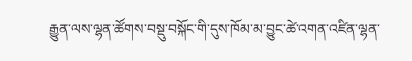རྒྱུན་ལས་ལྷན་ཚོགས་བསྡུ་བསྐོང་གི་དུས་ཁོམ་མ་བྱུང་ཚེ་འགན་འཛིན་ལྷན་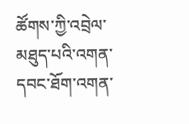ཚོགས་ཀྱི་འབྲེལ་མཐུད་པའི་འགན་དབང་ཐོག་འགན་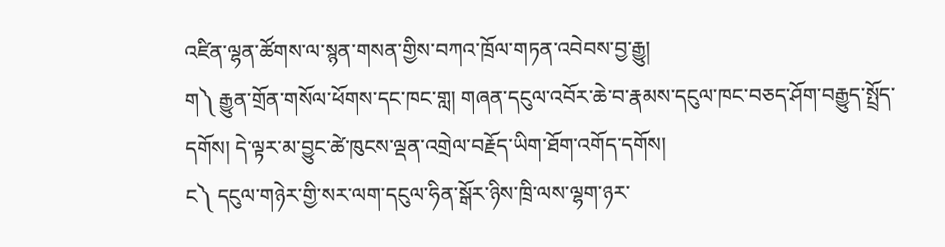འཛིན་ལྷན་ཚོགས་ལ་སྙན་གསན་གྱིས་བཀའ་ཁྲོལ་གཏན་འབེབས་བྱ་རྒྱུ།
ག༽ རྒྱུན་གྲོན་གསོལ་ཕོགས་དང་ཁང་གླ། གཞན་དངུལ་འབོར་ཆེ་བ་རྣམས་དངུལ་ཁང་བཅད་ཤོག་བརྒྱུད་སྤྲོད་དགོས། དེ་ལྟར་མ་བྱུང་ཚེ་ཁུངས་ལྡན་འགྲེལ་བརྗོད་ཡིག་ཐོག་འགོད་དགོས།
ང༽ དངུལ་གཉེར་གྱི་སར་ལག་དངུལ་ཧིན་སྒོར་ཉིས་ཁྲི་ལས་ལྷག་ཉར་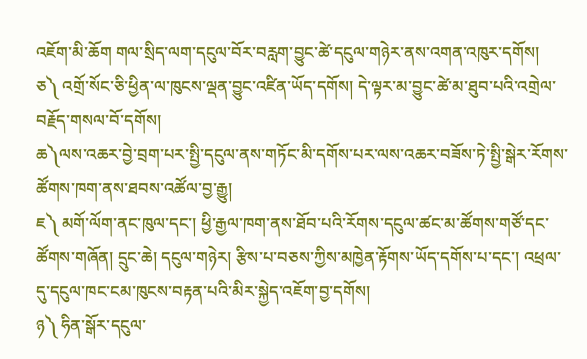འཇོག་མི་ཆོག གལ་སྲིད་ལག་དངུལ་བོར་བརླག་བྱུང་ཚེ་དངུལ་གཉེར་ནས་འགན་འཁུར་དགོས།
ཅ༽ འགྲོ་སོང་ཅི་ཕྱིན་ལ་ཁུངས་ལྡན་བྱུང་འཛིན་ཡོད་དགོས། དེ་ལྟར་མ་བྱུང་ཚེ་མ་ཐུབ་པའི་འགྲེལ་བརྗོད་གསལ་བོ་དགོས།
ཆ༽ལས་འཆར་བྱེ་བྲག་པར་སྤྱི་དངུལ་ནས་གཏོང་མི་དགོས་པར་ལས་འཆར་བཟོས་ཏེ་སྤྱི་སྒེར་རོགས་ཚོགས་ཁག་ནས་ཐབས་འཚོལ་བྱ་རྒྱུ།
ཇ༽ མགོ་ལོག་ནང་ཁུལ་དང་། ཕྱི་རྒྱལ་ཁག་ནས་ཐོབ་པའི་རོགས་དངུལ་ཚང་མ་ཚོགས་གཙོ་དང་ཚོགས་གཞོན། དྲུང་ཆེ། དངུལ་གཉེར། རྩིས་པ་བཅས་ཀྱིས་མཁྱེན་རྟོགས་ཡོད་དགོས་པ་དང་། འཕྲལ་དུ་དངུལ་ཁང་ངམ་ཁུངས་བརྟན་པའི་མིར་སྐྱེད་འཇོག་བྱ་དགོས།
ཉ༽ ཧིན་སྒོར་དངུལ་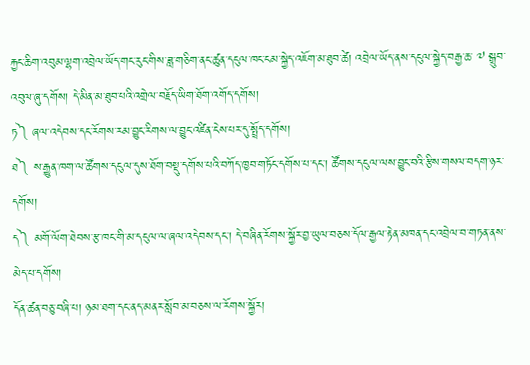རྐྱང་ཆིག་འབུམ་ལྷག་འབྲེལ་ཡོད་གང་རུང་གིས་ཟླ་གཅིག་ནང་ཚུན་དངུལ་ཁང་ངམ་སྐྱེད་འཇོག་མ་ཐུབ་ཚེ། འབྲེལ་ཡོད་ནས་དངུལ་སྐྱེད་བརྒྱ་ཆ་ ༧ སྒྲུབ་འབུལ་ཞུ་དགོས། དེ་མིན་མ་ཐུབ་པའི་འགྲེལ་བརྗོད་ཡིག་ཐོག་འགོད་དགོས།
ཏ༽ ཞལ་འདེབས་དང་རོགས་རམ་བྱུང་རིགས་ལ་བྱུང་འཛིན་ངེས་པར་དུ་སྤྲོད་དགོས།
ཐ༽ ས་རྒྱུན་ཁག་ལ་ཚོགས་དངུལ་དུས་ཐོག་བསྡུ་དགོས་པའི་བཀོད་ཁྱབ་གཏོང་དགོས་པ་དང་། ཚོགས་དངུལ་ལས་བྱུང་བའི་རྩིས་གསལ་བདག་ཉར་དགོས།
ད༽ མགོ་ལོག་ཐེབས་རྩ་ཁང་གི་མ་དངུལ་ལ་ཞལ་འདེབས་དང་། དེ་བཞིན་རོགས་སྐྱོར་བྱ་ཡུལ་བཅས་དོལ་རྒྱལ་རྟེན་མཁན་དང་འབྲེལ་བ་གཏན་ནས་མེད་པ་དགོས།
དོན་ཚན་བཅུ་བཞི་པ། ཉམ་ཐག་དང་ནད་མནར་སློབ་མ་བཅས་ལ་རོགས་སྐྱོར།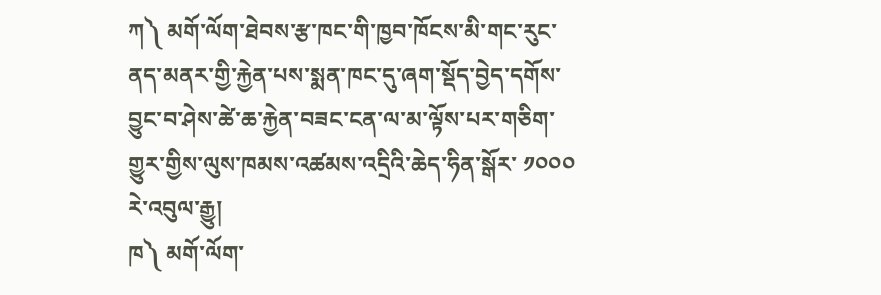ཀ༽ མགོ་ལོག་ཐེབས་རྩ་ཁང་གི་ཁྱབ་ཁོངས་མི་གང་རུང་ནད་མནར་གྱི་རྐྱེན་པས་སྨན་ཁང་དུ་ཞག་སྡོད་བྱེད་དགོས་བྱུང་བ་ཤེས་ཚེ་ཆ་རྐྱེན་བཟང་ངན་ལ་མ་ལྟོས་པར་གཅིག་གྱུར་གྱིས་ལུས་ཁམས་འཚམས་འདྲིའི་ཆེད་ཧིན་སྒོར་ ༡༠༠༠ རེ་འབུལ་རྒྱུ།
ཁ༽ མགོ་ལོག་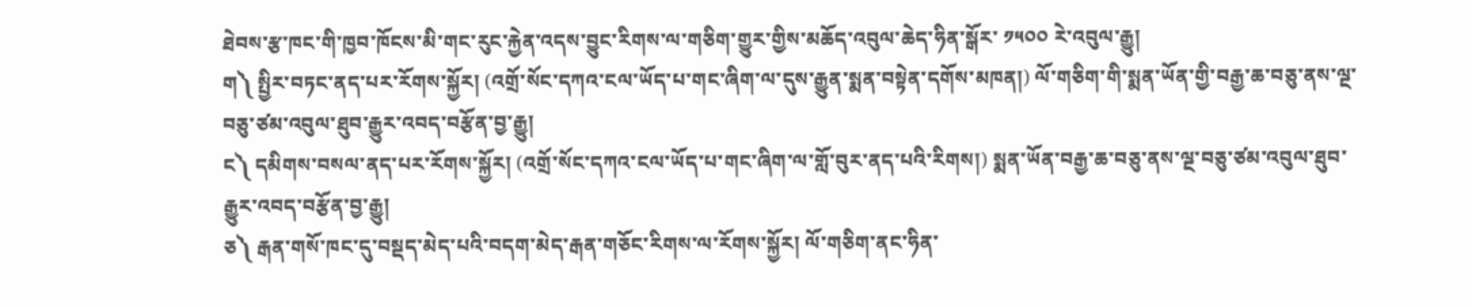ཐེབས་རྩ་ཁང་གི་ཁྱབ་ཁོངས་མི་གང་རུང་རྐྱེན་འདས་བྱུང་རིགས་ལ་གཅིག་གྱུར་གྱིས་མཆོད་འབུལ་ཆེད་ཧིན་སྒོར་ ༡༥༠༠ རེ་འབུལ་རྒྱུ།
ག༽ སྤྱིར་བཏང་ནད་པར་རོགས་སྐྱོར། (འགྲོ་སོང་དཀའ་ངལ་ཡོད་པ་གང་ཞིག་ལ་དུས་རྒྱུན་སྨན་བསྟེན་དགོས་མཁན།) ལོ་གཅིག་གི་སྨན་ཡོན་གྱི་བརྒྱ་ཆ་བཅུ་ནས་ལྔ་བཅུ་ཙམ་འབུལ་ཐུབ་རྒྱུར་འབད་བརྩོན་བྱ་རྒྱུ།
ང༽ དམིགས་བསལ་ནད་པར་རོགས་སྐྱོར། (འགྲོ་སོང་དཀའ་ངལ་ཡོད་པ་གང་ཞིག་ལ་གློ་བུར་ནད་པའི་རིགས།) སྨན་ཡོན་བརྒྱ་ཆ་བཅུ་ནས་ལྔ་བཅུ་ཙམ་འབུལ་ཐུབ་རྒྱུར་འབད་བརྩོན་བྱ་རྒྱུ།
ཅ༽ རྒན་གསོ་ཁང་དུ་བསྡད་མེད་པའི་བདག་མེད་རྒན་གཅོང་རིགས་ལ་རོགས་སྐྱོར། ལོ་གཅིག་ནང་ཧིན་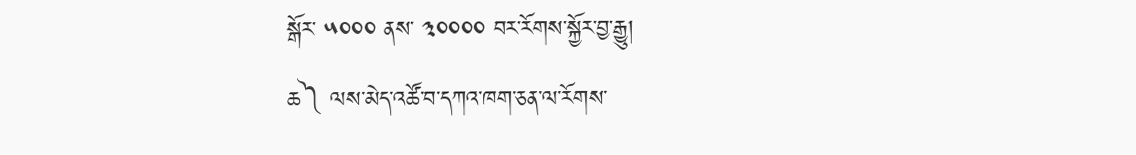སྒོར་ ༥༠༠༠ ནས་ ༣༠༠༠༠ བར་རོགས་སྐྱོར་བྱ་རྒྱུ།
ཆ༽ ལས་མེད་འཚོ་བ་དཀའ་ཁག་ཅན་ལ་རོགས་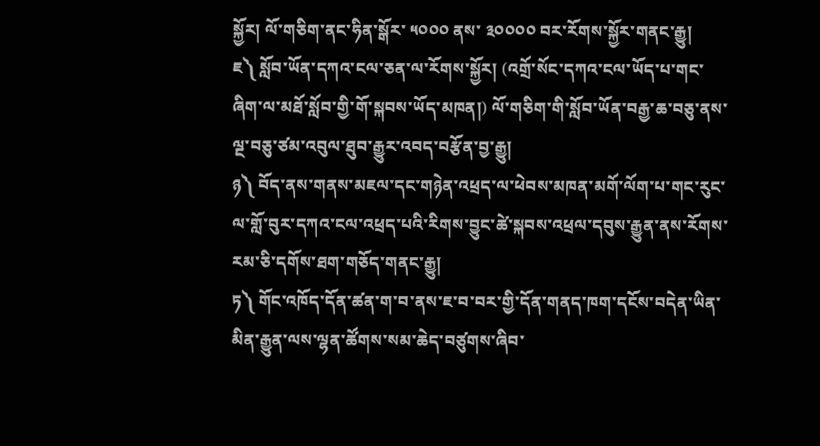སྐྱོར། ལོ་གཅིག་ནང་ཧིན་སྒོར་ ༥༠༠༠ ནས་ ༣༠༠༠༠ བར་རོགས་སྐྱོར་གནང་རྒྱུ།
ཇ༽ སློབ་ཡོན་དཀའ་ངལ་ཅན་ལ་རོགས་སྐྱོར། (འགྲོ་སོང་དཀའ་ངལ་ཡོད་པ་གང་ཞིག་ལ་མཐོ་སློབ་གྱི་གོ་སྐབས་ཡོད་མཁན།) ལོ་གཅིག་གི་སློབ་ཡོན་བརྒྱ་ཆ་བཅུ་ནས་ལྔ་བཅུ་ཙམ་འབུལ་ཐུབ་རྒྱུར་འབད་བརྩོན་བྱ་རྒྱུ།
ཉ༽ བོད་ནས་གནས་མཇལ་དང་གཉེན་འཕྲད་ལ་ཕེབས་མཁན་མགོ་ལོག་པ་གང་རུང་ལ་གློ་བུར་དཀའ་ངལ་འཕྲད་པའི་རིགས་བྱུང་ཚེ་སྐབས་འཕྲལ་དབུས་རྒྱུན་ནས་རོགས་རམ་ཅི་དགོས་ཐག་གཅོད་གནང་རྒྱུ།
ཏ༽ གོང་འཁོད་དོན་ཚན་ག་བ་ནས་ཇ་བ་བར་གྱི་དོན་གནད་ཁག་དངོས་བདེན་ཡིན་མིན་རྒྱུན་ལས་ལྷན་ཚོགས་སམ་ཆེད་བཙུགས་ཞིབ་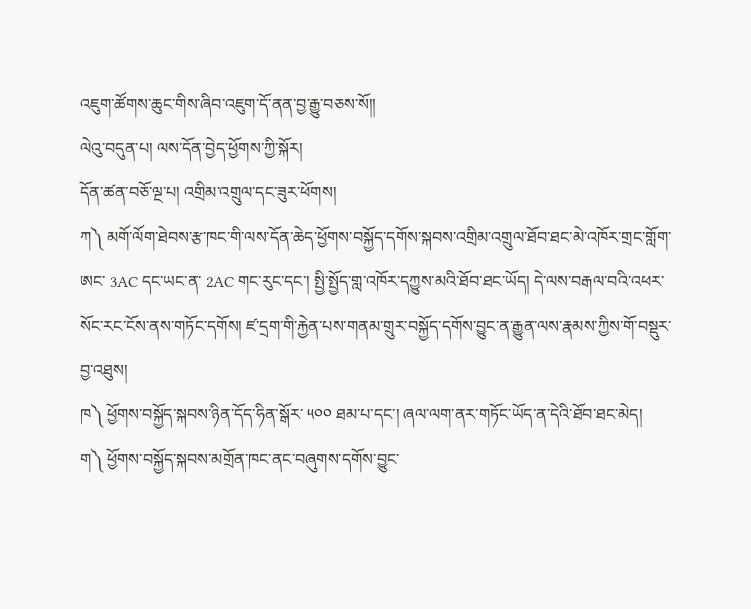འཇུག་ཚོགས་ཆུང་གིས་ཞིབ་འཇུག་དོ་ནན་བྱ་རྒྱུ་བཅས་སོ།།
ལེའུ་བདུན་པ། ལས་དོན་བྱེད་ཕྱོགས་ཀྱི་སྐོར།
དོན་ཚན་བཅོ་ལྔ་པ། འགྲིམ་འགྲུལ་དང་ཟུར་ཕོགས།
ཀ༽ མགོ་ལོག་ཐེབས་རྩ་ཁང་གི་ལས་དོན་ཆེད་ཕྱོགས་བསྐྱོད་དགོས་སྐབས་འགྲིམ་འགྲུལ་ཐོབ་ཐང་མེ་འཁོར་གྲང་གློག་ཨང་ 3AC དང་ཡང་ན་ 2AC གང་རུང་དང་། སྤྱི་སྤྱོད་གླ་འཁོར་དཀྱུས་མའི་ཐོབ་ཐང་ཡོད། དེ་ལས་བརྒལ་བའི་འཕར་སོང་རང་ངོས་ནས་གཏོང་དགོས། ཛ་དྲག་གི་རྐྱེན་པས་གནམ་གྲུར་བསྐྱོད་དགོས་བྱུང་ན་རྒྱུན་ལས་རྣམས་ཀྱིས་གོ་བསྡུར་བྱ་འཐུས།
ཁ༽ ཕྱོགས་བསྐྱོད་སྐབས་ཉིན་དོད་ཧིན་སྒོར་ ༥༠༠ ཐམ་པ་དང་། ཞལ་ལག་ནར་གཏོང་ཡོད་ན་དེའི་ཐོབ་ཐང་མེད།
ག༽ ཕྱོགས་བསྐྱོད་སྐབས་མགྲོན་ཁང་ནང་བཞུགས་དགོས་བྱུང་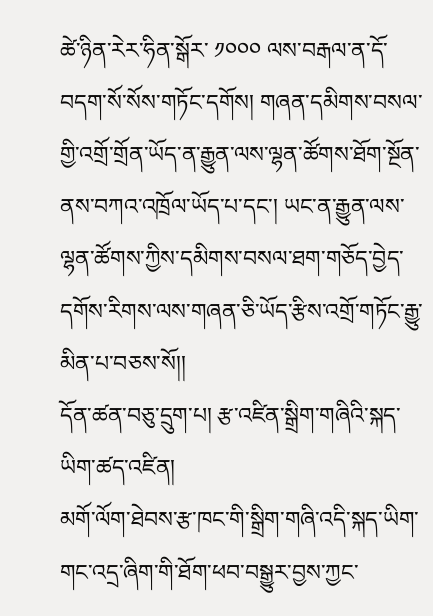ཚེ་ཉིན་རེར་ཧིན་སྒོར་ ༡༠༠༠ ལས་བརྒལ་ན་དོ་བདག་སོ་སོས་གཏོང་དགོས། གཞན་དམིགས་བསལ་གྱི་འགྲོ་གྲོན་ཡོད་ན་རྒྱུན་ལས་ལྷན་ཚོགས་ཐོག་སྔོན་ནས་བཀའ་འཁྲོལ་ཡོད་པ་དང་། ཡང་ན་རྒྱུན་ལས་ལྷན་ཚོགས་ཀྱིས་དམིགས་བསལ་ཐག་གཅོད་བྱེད་དགོས་རིགས་ལས་གཞན་ཅི་ཡོད་རྩིས་འགྲོ་གཏོང་རྒྱུ་མིན་པ་བཅས་སོ།།
དོན་ཚན་བཅུ་དྲུག་པ། རྩ་འཛིན་སྒྲིག་གཞིའི་སྐད་ཡིག་ཚད་འཛིན།
མགོ་ལོག་ཐེབས་རྩ་ཁང་གི་སྒྲིག་གཞི་འདི་སྐད་ཡིག་གང་འདྲ་ཞིག་གི་ཐོག་ཕབ་བསྒྱུར་བྱས་ཀྱང་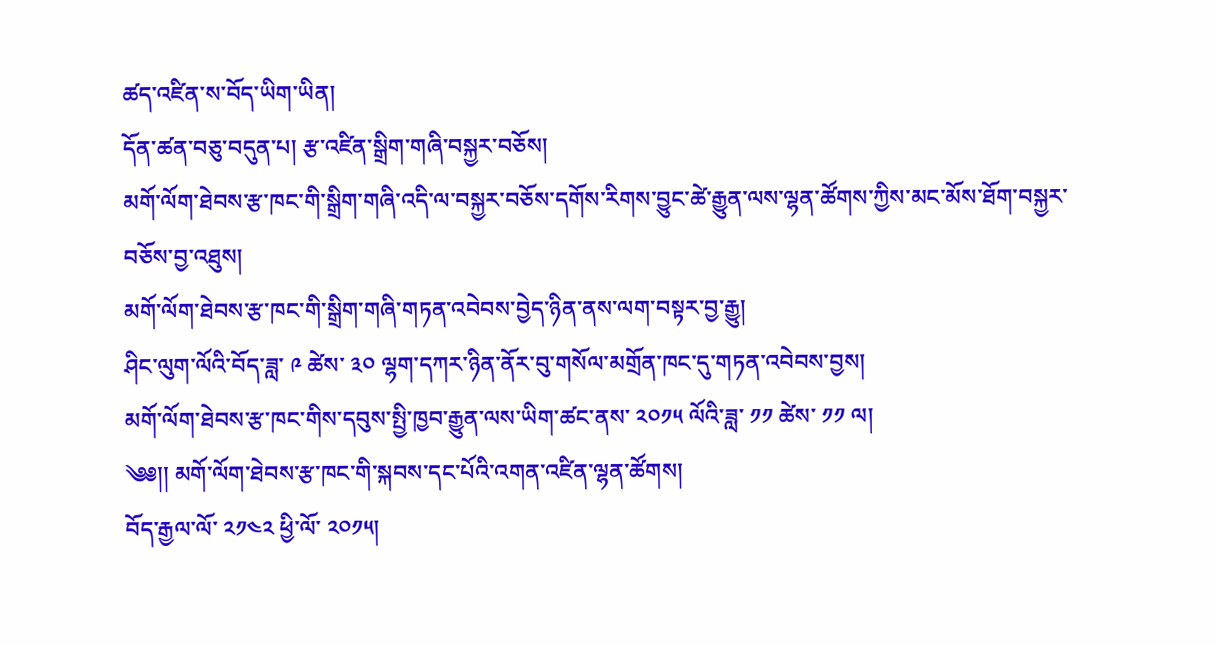ཚད་འཛིན་ས་བོད་ཡིག་ཡིན།
དོན་ཚན་བཅུ་བདུན་པ། རྩ་འཛིན་སྒྲིག་གཞི་བསྐྱར་བཅོས།
མགོ་ལོག་ཐེབས་རྩ་ཁང་གི་སྒྲིག་གཞི་འདི་ལ་བསྐྱར་བཅོས་དགོས་རིགས་བྱུང་ཚེ་རྒྱུན་ལས་ལྷན་ཚོགས་ཀྱིས་མང་མོས་ཐོག་བསྐྱར་བཅོས་བྱ་འཐུས།
མགོ་ལོག་ཐེབས་རྩ་ཁང་གི་སྒྲིག་གཞི་གཏན་འབེབས་བྱེད་ཉིན་ནས་ལག་བསྟར་བྱ་རྒྱུ།
ཤིང་ལུག་ལོའི་བོད་ཟླ་ ༩ ཚེས་ ༣༠ ལྷག་དཀར་ཉིན་ནོར་བུ་གསོལ་མགྲོན་ཁང་དུ་གཏན་འབེབས་བྱས།
མགོ་ལོག་ཐེབས་རྩ་ཁང་གིས་དབུས་སྤྱི་ཁྱབ་རྒྱུན་ལས་ཡིག་ཚང་ནས་ ༢༠༡༥ ལོའི་ཟླ་ ༡༡ ཚེས་ ༡༡ ལ།
༄༅།། མགོ་ལོག་ཐེབས་རྩ་ཁང་གི་སྐབས་དང་པོའི་འགན་འཛིན་ལྷན་ཚོགས།
བོད་རྒྱལ་ལོ་ ༢༡༤༢ ཕྱི་ལོ་ ༢༠༡༥།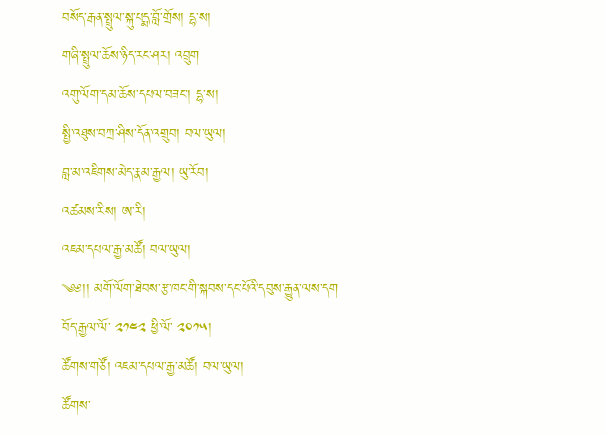བསོད་རྒན་སྤྲུལ་སྐུ་པདྨ་བློ་གྲོས། དྷ་ས།
གཞི་སྤྲུལ་ཆོས་ཉིད་རང་ཤར། འབྲུག
འགུ་ལོག་དམ་ཆོས་དཔལ་བཟང་། དྷ་ས།
སྤྱི་འཐུས་བཀྲ་ཤིས་དོན་འགྲུབ། བལ་ཡུལ།
བླ་མ་འཇིགས་མེད་རྣམ་རྒྱལ། ཡུ་རོབ།
འཚམས་རིས། ཨ་རི།
འཇམ་དཔལ་རྒྱ་མཚོ། བལ་ཡུལ།
༄༅།། མགོ་ལོག་ཐེབས་རྩ་ཁང་གི་སྐབས་དང་པོའི་དབུས་རྒྱུན་ལས་དག
བོད་རྒྱལ་ལོ་ ༢༡༤༢ ཕྱི་ལོ་ ༢༠༡༥།
ཚོགས་གཙོ། འཇམ་དཔལ་རྒྱ་མཚོ། བལ་ཡུལ།
ཚོགས་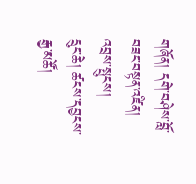གཞོན། དགེ་བཤེས་བློ་བཟང་བསྟན་འཛིན། འབྲས་སྤུངས།
དྲུང་ཆེ། ཚངས་དབྱངས་རྒྱ་མཚོ།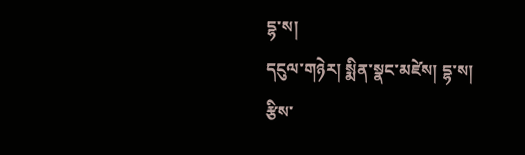དྷ་ས།
དངུལ་གཉེར། སྨིན་སྣང་མཛེས། དྷ་ས།
རྩིས་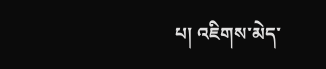པ། འཇིགས་མེད་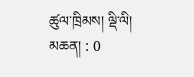ཚུལ་ཁྲིམས། ལྡི་ལི།
མཆན། : 0